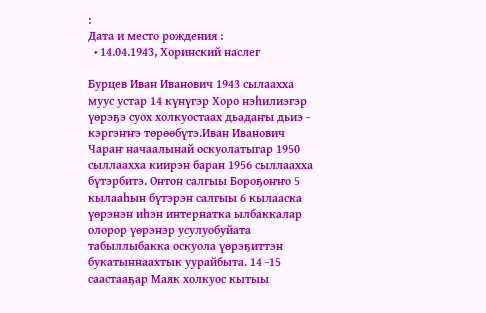:
Дата и место рождения :
  • 14.04.1943, Хоринский наслег

Бурцев Иван Иванович 1943 сылаахха муус устар 14 күнүгэр Хоро нэһилиэгэр үөрэҕэ суох холкуостаах дьадаҥы дьиэ - кэргэҥҥэ төрөөбүтэ.Иван Иванович Чараҥ начаалынай оскуолатыгар 1950 сыллаахха киирэн баран 1956 сыллаахха бүтэрбитэ. Онтон салгыы Бороҕоҥҥо 5 кылааһын бүтэрэн салгыы 6 кылааска үөрэнэн иһэн интернатка ылбаккалар олорор үөрэнэр усулуобуйата табыллыбакка оскуола үөрэҕиттэн букатыннаахтык уурайбыта. 14 -15 саастааҕар Маяк холкуос кытыы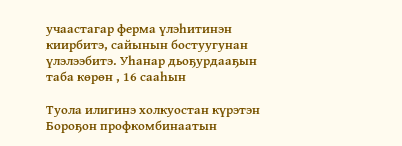учаастагар ферма үлэһитинэн киирбитэ, сайынын бостуугунан үлэлээбитэ. Уһанар дьоҕурдааҕын таба көрөн , 16 сааһын

Туола илигинэ холкуостан күрэтэн Бороҕон профкомбинаатын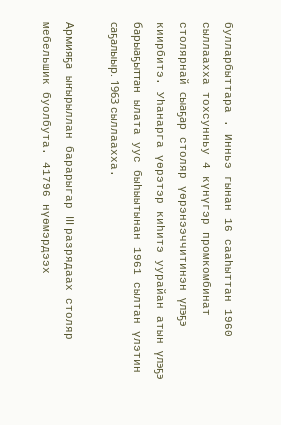булларбыттара . Инньэ гынан 16 сааһыттан 1960 сыллаахха тохсунньу 4 күнүгэр промкомбинат столярнай сыаҕар столяр үөрэнээччитинэн үлэҕэ киирбитэ. Уһанарга үөрэтэр киһитэ уурайан атын үлэҕэ барыаҕыттан ылата уус быһыытынан 1961 сылтан үлэтин саҕалыыр. 1963 сыллаахха.

Армияҕа ыҥырыллан барарыгар III разрядаах столяр мебельшик буолбута. 41796 нүөмэрдээх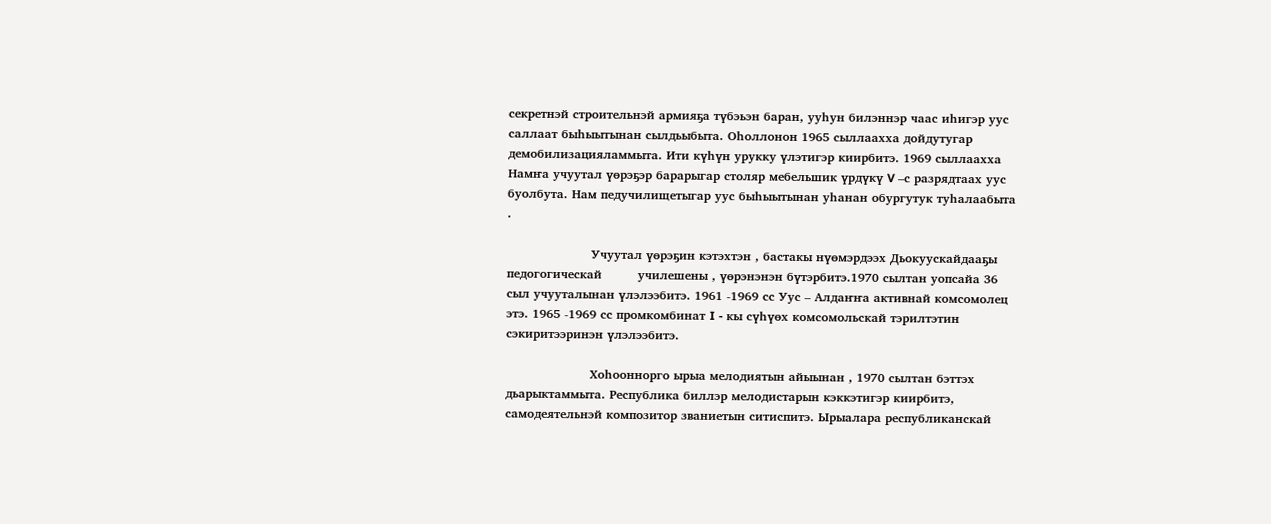секретнэй строительнэй армияҕа түбэьэн баран, ууһун билэннэр чаас иһигэр уус саллаат быһыытынан сылдьыбыта. Оһоллонон 1965 сыллаахха дойдутугар демобилизацияламмыта. Ити күһүн урукку үлэтигэр киирбитэ. 1969 сыллаахха Намҥа учуутал үөрэҕэр барарыгар столяр мебельшик үрдүкү V –с разрядтаах уус буолбута. Нам педучилищетыгар уус быһыытынан уһанан обургутук туһалаабыта .

                     Учуутал үөрэҕин кэтэхтэн , бастакы нүөмэрдээх Дьокуускайдааҕы педогогическай         училешены , үөрэнэнэн бүтэрбитэ.1970 сылтан уопсайа 36 сыл учууталынан үлэлээбитэ. 1961 -1969 сс Уус – Алдаҥҥа активнай комсомолец этэ. 1965 -1969 сс промкомбинат I - кы сүһүөх комсомольскай тэрилтэтин сэкиритээринэн үлэлээбитэ.

                     Хоһооннорго ырыа мелодиятын айыынан , 1970 сылтан бэттэх дьарыктаммыта. Республика биллэр мелодистарын кэккэтигэр киирбитэ, самодеятельнэй композитор званиетын ситиспитэ. Ырыалара республиканскай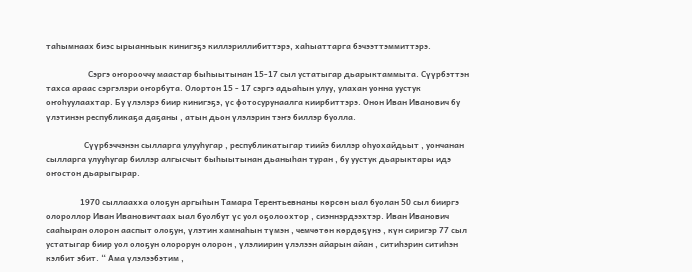таһымнаах биэс ырыанньык кинигэҕэ киллэриллибиттэрэ, хаһыаттарга бэчээттэммиттэрэ.

                     Сэргэ оҥорооччу маастар быһыытынан 15-17 сыл устатыгар дьарыктаммыта. Сүүрбэттэн тахса араас сэргэлэри оҥорбута. Олортон 15 - 17 сэргэ адьаһын улуу, улахан уонна уустук оҥоһуулаахтар. Бу үлэлэрэ биир кинигэҕэ, үс фотосурунаалга киирбиттэрэ. Онон Иван Иванович бу үлэтинэн республикаҕа даҕаны , атын дьон үлэлэрин тэҥэ биллэр буолла.

                   Сүүрбэччэнэн сылларга улууһугар , республикатыгар тиийэ биллэр оһуохайдьыт , уончанан сылларга улууһугар биллэр алгысчыт быһыытынан дьаныһан туран , бу уустук дьарыктары идэ оҥостон дьарыгырар.

                 1970 сыллаахха олоҕун аргыһын Тамара Терентьевнаны көрсөн ыал буолан 50 сыл бииргэ олороллор Иван Ивановичтаах ыал буолбут үс уол оҕолоохтор , сиэннэрдээхтэр. Иван Иванович сааһыран олорон ааспыт олоҕун, үлэтин хамнаһын түмэн , чемчөтөн көрдөҕүнэ , күн сиригэр 77 сыл устатыгар биир уол олоҕун олорорун олорон , үлэлиирин үлэлээн айарын айан , ситиһэрин ситиһэн кэлбит эбит. “ Ама үлэлээбэтим ,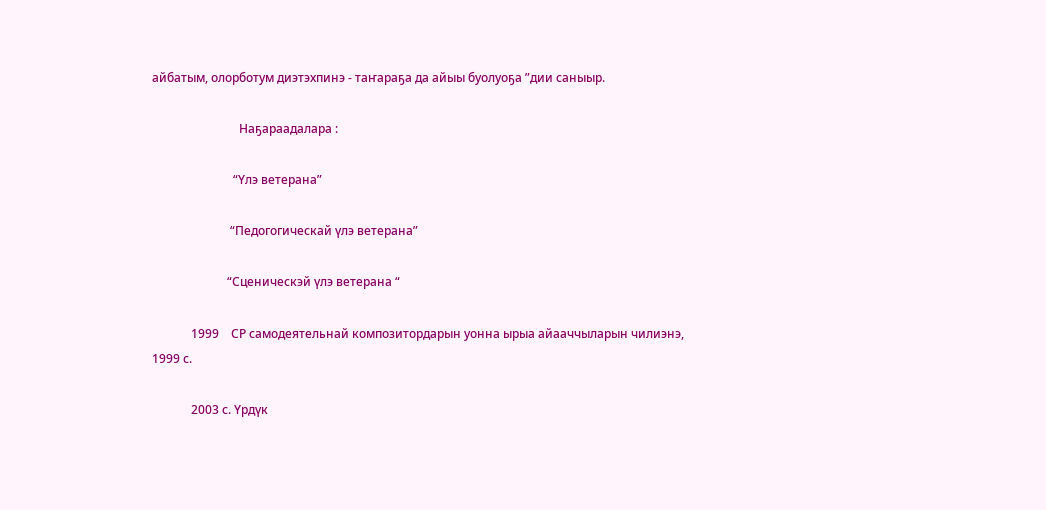айбатым, олорботум диэтэхпинэ - таҥараҕа да айыы буолуоҕа ”дии саныыр.

                             Наҕараадалара :

                           “Үлэ ветерана”

                          “Педогогическай үлэ ветерана”

                         “Сценическэй үлэ ветерана “

             1999    СР самодеятельнай композитордарын уонна ырыа айааччыларын чилиэнэ, 1999 с.

             2003 с. Үрдүк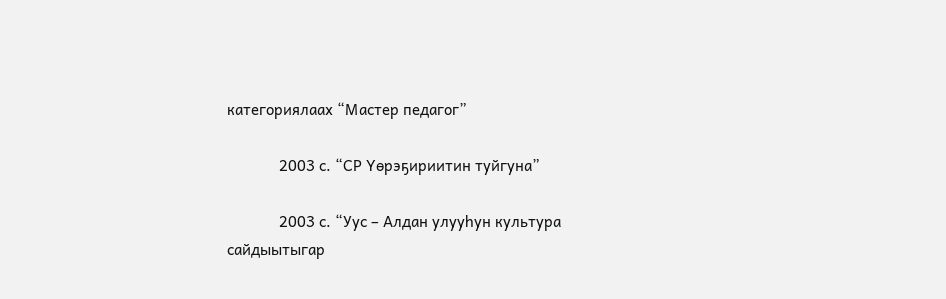категориялаах “Мастер педагог”

             2003 с. “СР Үөрэҕириитин туйгуна”

             2003 с. “Уус – Алдан улууһун культура сайдыытыгар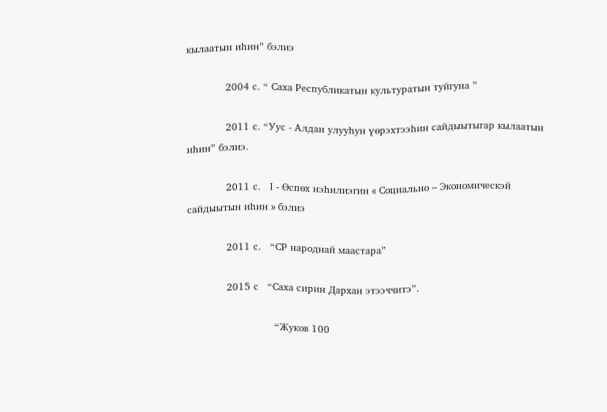кылаатын иһин” бэлиэ

             2004 с. “ Саха Республикатын культуратын туйгуна ”

             2011 с. “Уус - Алдан улууһун үөрэхтээһин сайдыытыгар кылаатын иһин” бэлиэ.

             2011 с.   I - Өспөх нэһилиэгин « Социально – Экономическэй сайдыытын иһин » бэлиэ

             2011 с.   “СР народнай маастара”

             2015 с   “Саха сирин Дархан этээччитэ”.

                             “Жуков 100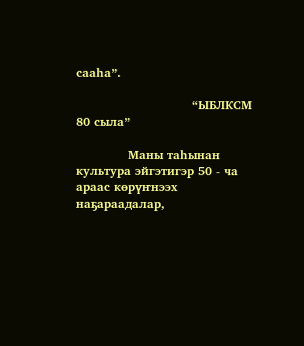сааһа”.

                             “ЫБЛКСМ 80 сыла”

             Маны таһынан культура эйгэтигэр 50 - ча араас көрүҥнээх наҕараадалар,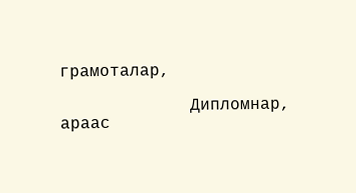грамоталар,

             Дипломнар, араас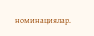номинациялар.